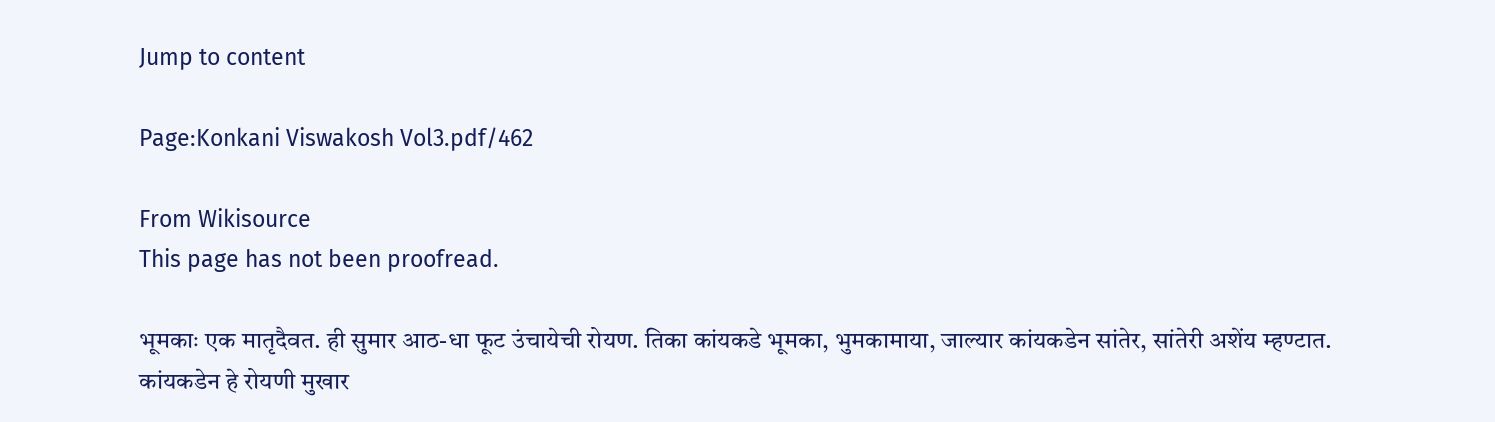Jump to content

Page:Konkani Viswakosh Vol3.pdf/462

From Wikisource
This page has not been proofread.

भूमकाः एक मातृदैवत. ही सुमार आठ-धा फूट उंचायेची रोयण. तिका कांयकडे भूमका, भुमकामाया, जाल्यार कांयकडेन सांतेर, सांतेरी अशेंय म्हण्टात. कांयकडेन हे रोयणी मुखार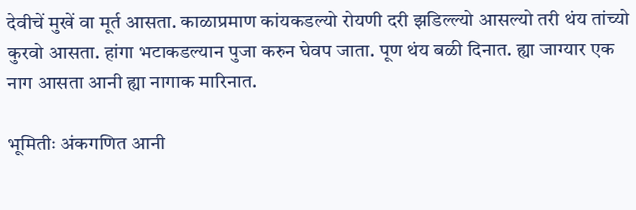देवीचें मुखें वा मूर्त आसता. काळाप्रमाण कांयकडल्यो रोयणी दरी झडिल्ल्यो आसल्यो तरी थंय तांच्यो कुरवो आसता. हांगा भटाकडल्यान पुजा करुन घेवप जाता. पूण थंय बळी दिनात. ह्या जाग्यार एक नाग आसता आनी ह्या नागाक मारिनात.

भूमितीः अंकगणित आनी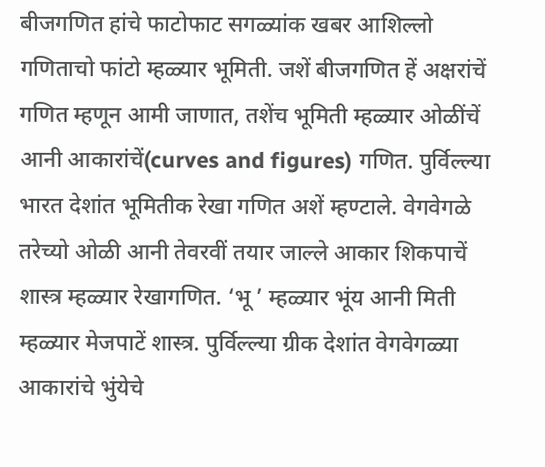बीजगणित हांचे फाटोफाट सगळ्यांक खबर आशिल्लो गणिताचो फांटो म्हळ्यार भूमिती. जशें बीजगणित हें अक्षरांचें गणित म्हणून आमी जाणात, तशेंच भूमिती म्हळ्यार ओळींचें आनी आकारांचें(curves and figures) गणित. पुर्विल्ल्या भारत देशांत भूमितीक रेखा गणित अशें म्हण्टाले. वेगवेगळे तरेच्यो ओळी आनी तेवरवीं तयार जाल्ले आकार शिकपाचें शास्त्र म्हळ्यार रेखागणित. ‘भू ’ म्हळ्यार भूंय आनी मिती म्हळ्यार मेजपाटें शास्त्र. पुर्विल्ल्या ग्रीक देशांत वेगवेगळ्या आकारांचे भुंयेचे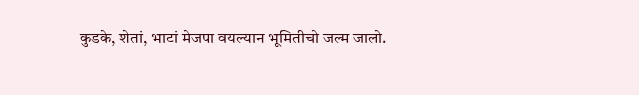कुडके, शेतां, भाटां मेजपा वयल्यान भूमितीचो जल्म जालो.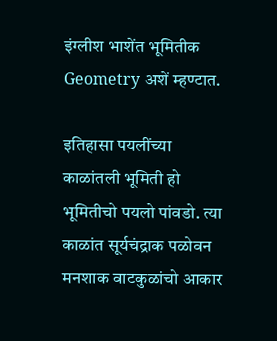इंग्लीश भाशेंत भूमितीक Geometry अशें म्हण्टात.

इतिहासा पयलींच्या काळांतली भूमिती हो भूमितीचो पयलो पांवडो. त्या काळांत सूर्यचंद्राक पळोवन मनशाक वाटकुळांचो आकार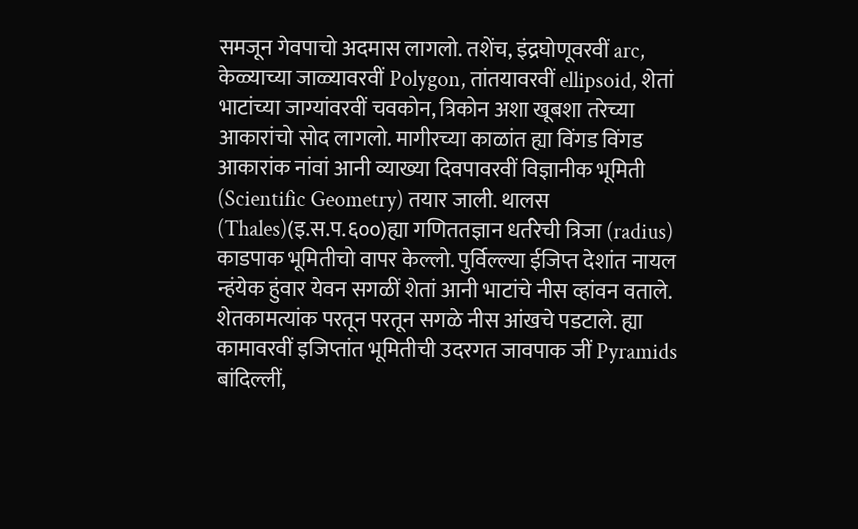समजून गेवपाचो अदमास लागलो. तशेंच, इंद्रघोणूवरवीं arc, केळ्याच्या जाळ्यावरवीं Polygon, तांतयावरवीं ellipsoid, शेतां भाटांच्या जाग्यांवरवीं चवकोन, त्रिकोन अशा खूबशा तरेच्या आकारांचो सोद लागलो. मागीरच्या काळांत ह्या विंगड विंगड आकारांक नांवां आनी व्याख्या दिवपावरवीं विज्ञानीक भूमिती (Scientific Geometry) तयार जाली. थालस (Thales)(इ.स.प.६००)ह्या गणिततज्ञान धर्तरेची त्रिजा (radius) काडपाक भूमितीचो वापर केल्लो. पुर्विल्ल्या ईजिप्त देशांत नायल न्हंयेक हुंवार येवन सगळीं शेतां आनी भाटांचे नीस व्हांवन वताले. शेतकामत्यांक परतून परतून सगळे नीस आंखचे पडटाले. ह्या कामावरवीं इजिप्तांत भूमितीची उदरगत जावपाक जीं Pyramids बांदिल्लीं,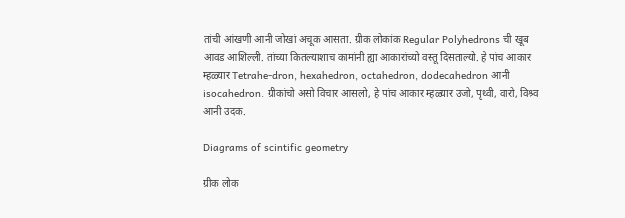तांची आंखणी आनी जोखां अचूक आसता. ग्रीक लोकांक Regular Polyhedrons ची खूब आवड आशिल्ली. तांच्या कितल्याशाच कामांनी ह्या आकारांच्यो वस्तू दिसताल्यो. हे पांच आकार म्हळ्यार Tetrahe-dron, hexahedron, octahedron, dodecahedron आनी isocahedron. ग्रीकांचो असो विचार आसलो, हे पांच आकार म्हळ्यार उजो, पृथ्वी, वारो, विश्र्व आनी उदक.

Diagrams of scintific geometry

ग्रीक लोक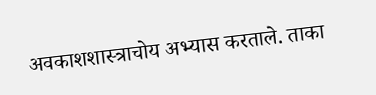अवकाशशास्त्राचोय अभ्यास करताले. ताका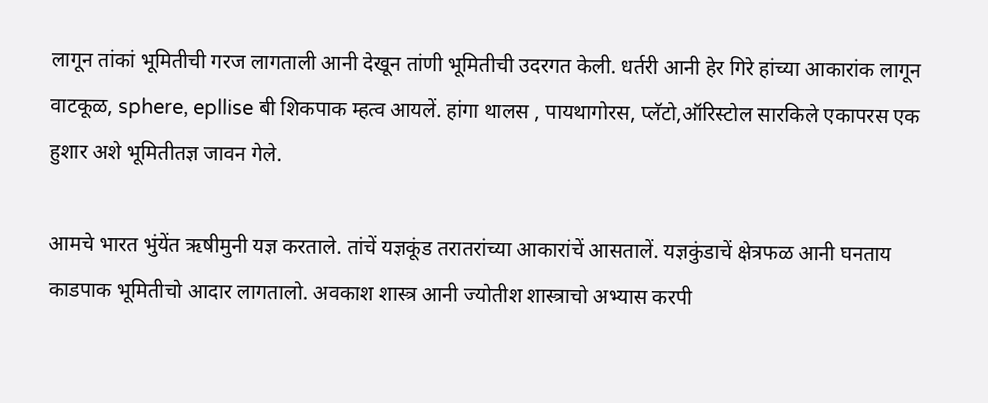लागून तांकां भूमितीची गरज लागताली आनी देखून तांणी भूमितीची उदरगत केली. धर्तरी आनी हेर गिरे हांच्या आकारांक लागून वाटकूळ, sphere, epllise बी शिकपाक म्हत्व आयलें. हांगा थालस , पायथागोरस, प्लॅटो,ऑरिस्टोल सारकिले एकापरस एक हुशार अशे भूमितीतज्ञ जावन गेले.

आमचे भारत भुंयेंत ऋषीमुनी यज्ञ करताले. तांचें यज्ञकूंड तरातरांच्या आकारांचें आसतालें. यज्ञकुंडाचें क्षेत्रफळ आनी घनताय काडपाक भूमितीचो आदार लागतालो. अवकाश शास्त्र आनी ज्योतीश शास्त्राचो अभ्यास करपी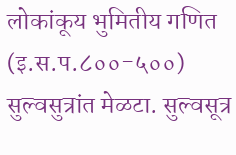लोकांकूय भुमितीय गणित (इ.स.प.८००-५००) सुल्वसुत्रांत मेळटा. सुल्वसूत्र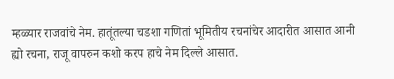म्हळ्यार राजवांचे नेम. हातूंतल्या चडशा गणितां भूमितीय रचनांचेर आदारीत आसात आनी ह्यो रचना, राजू वापरुन कशो करप हाचे नेम दिल्ले आसात.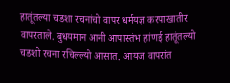हातूंतल्या चडशा रचनांचो वापर धर्मयज्ञ करपाखातीर वापरताले. बुधयमान आनी आपास्तंभ हांणई हातूंतल्यो चडशो रचना रचिल्ल्यो आसात. आयज वापरांत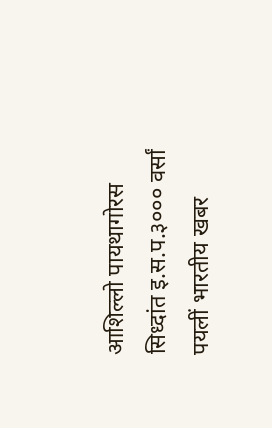आशिल्लो पायथागोरस सिध्दांत इ.स.प.३००० वर्सां पयलीं भारतीय खबर